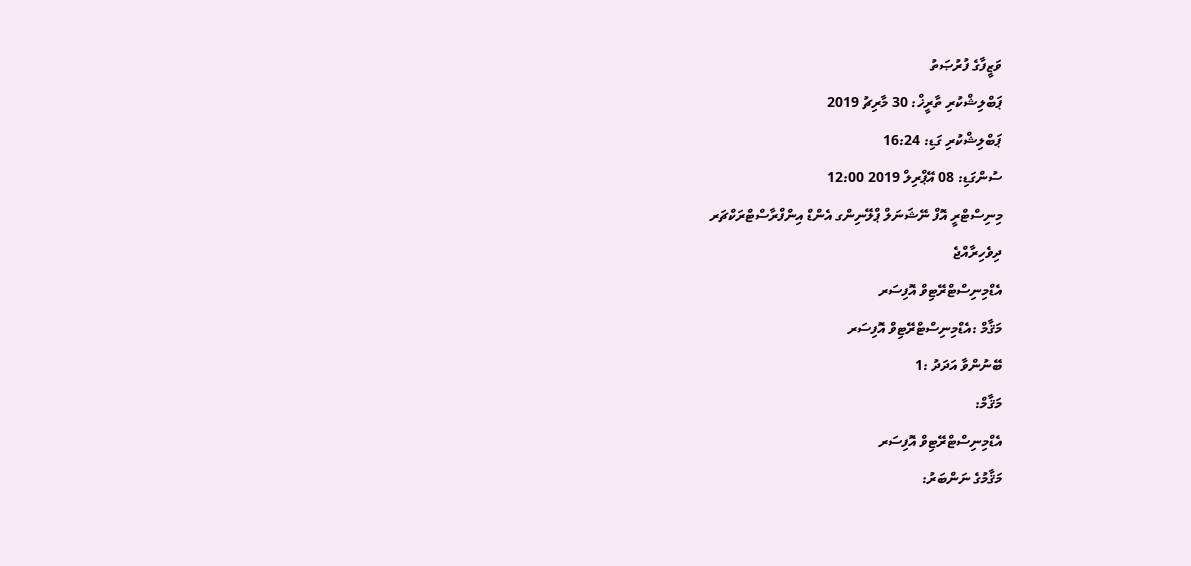ވަޒީފާގެ ފުރުޞަތު
ޕަބްލިޝްކުރި ތާރީޚް: 30 މާރިޗު 2019
ޕަބްލިޝްކުރި ގަޑި: 16:24
ސުންގަޑި: 08 އޭޕްރިލް 2019 12:00
މިނިސްޓްރީ އޮފް ނޭޝަނަލް ޕްލޭނިންގ އެންޑް އިންފްރާސްޓްރަކްޗަރ
ދިވެހިރާއްޖެ
އެޑްމިނިސްޓްރޭޓިވް އޮފިސަރ
މަޤާމް :އެޑްމިނިސްޓްރޭޓިވް އޮފިސަރ
ބޭނުންވާ އަދަދު :1
މަޤާމް:
އެޑްމިނިސްޓްރޭޓިވް އޮފިސަރ
މަޤާމުގެ ނަންބަރު: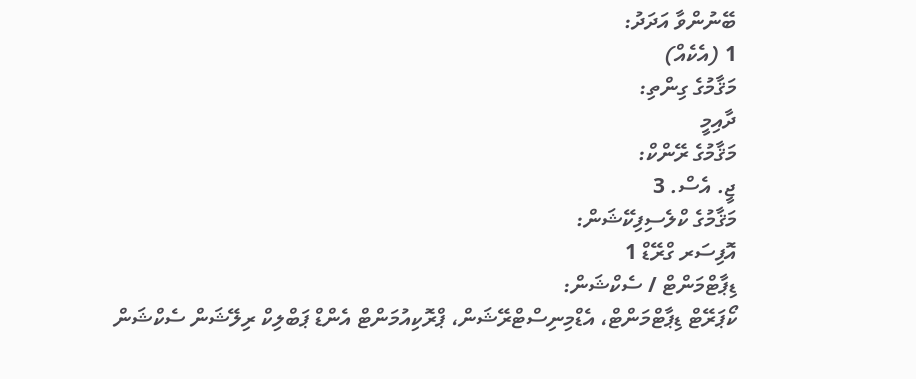ބޭނުންވާ އަދަދު:
1 (އެކެއް)
މަޤާމުގެ ގިންތި:
ދާއިމީ
މަޤާމުގެ ރޭންކް:
ޖީ. އެސް. 3
މަޤާމުގެ ކްލެސިފިކޭޝަން:
އޮފިސަރ ގްރޭޑް 1
ޑިޕާޓްމަންޓް / ސެކްޝަން:
ކޯޕަރޭޓް ޑިޕާޓްމަންޓް، އެޑްމިނިސްޓްރޭޝަން، ޕްރޮކިއުމަންޓް އެންޑް ޕަބްލިކް ރިލޭޝަން ސެކްޝަން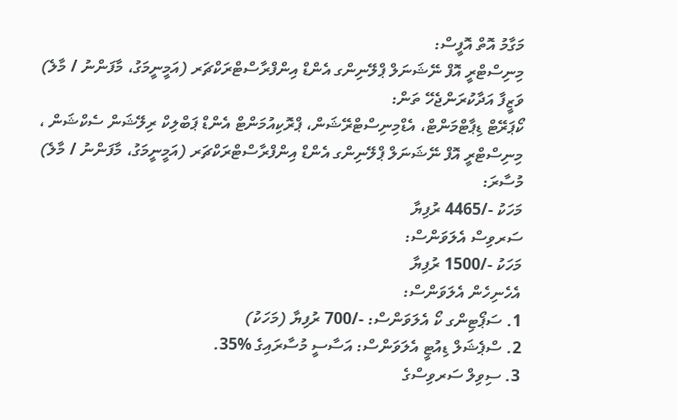މަގާމު އޮތް އޮފީސް:
މިނިސްޓްރީ އޮފް ނޭޝަނަލް ޕްލޭނިންގ އެންޑް އިންފްރާސްޓްރަކްޗަރ (އަމީނީމަގު، މާފަންނު / މާލެ)
ވަޒީފާ އަދާކުރަންޖެހޭ ތަން:
ކޯޕަރޭޓް ޑިޕާޓްމަންޓް، އެޑްމިނިސްޓްރޭޝަން، ޕްރޮކިއުމަންޓް އެންޑް ޕަބްލިކް ރިލޭޝަން ސެކްޝަން ، މިނިސްޓްރީ އޮފް ނޭޝަނަލް ޕްލޭނިންގ އެންޑް އިންފްރާސްޓްރަކްޗަރ (އަމީނީމަގު، މާފަންނު / މާލެ)
މުސާރަ:
މަހަކު -/4465 ރުފިޔާ
ސަރވިސް އެލަވަންސް:
މަހަކު -/1500 ރުފިޔާ
އެހެނިހެން އެލަވަންސް:
1. ސަޕޯޓިންގ ކޯ އެލަވަންސް: -/700 ރުފިޔާ (މަހަކު)
2. ސްޕެޝަލް ޑިއުޓީ އެލަވަންސް: އަސާސީ މުސާރައިގެ %35.
3. ސިވިލް ސަރވިސްގެ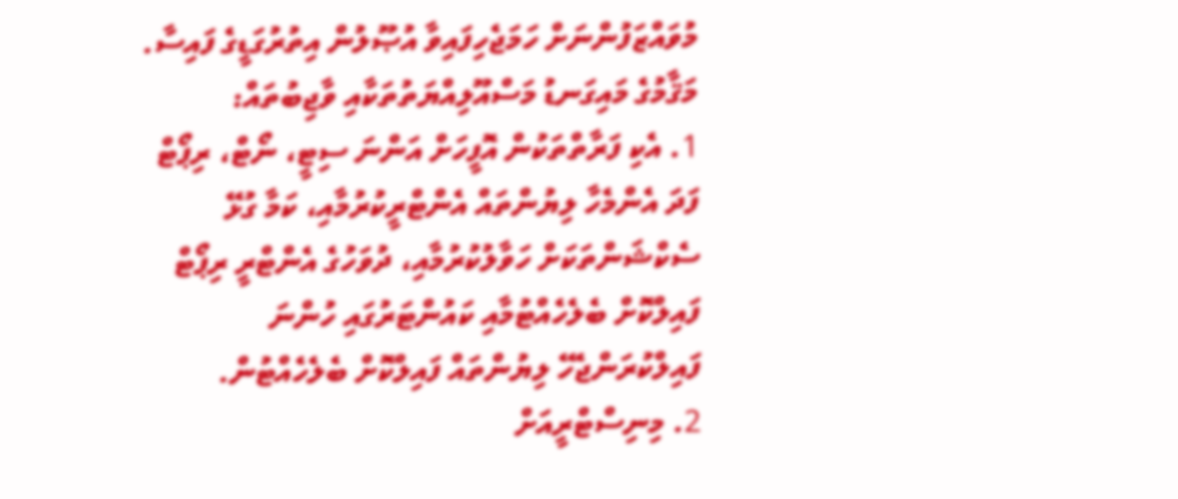މުވައްޒަފުންނަށް ހަމަޖެހިފައިވާ އުޞޫލުން އިތުރުގަޑީގެ ފައިސާ.
މަޤާމުގެ މައިގަނޑު މަސްއޫލިއްޔަތުތަކާއި ވާޖިބުތައް:
1. އެކި ފަރާތްތަކުން އޮފީހަށް އަންނަ ސިޓީ، ނޯޓް، ރިޕޯޓް ފަދަ އެންމެހާ ލިޔުންތައް އެންޓްރީކުރުމާއި، ކަމާ ގުޅޭ ސެކްޝަންތަކަށް ހަވާލުކުރުމާއި، ދުވަހުގެ އެންޓްރީ ރިޕޯޓް ފައިލްކޮށް ބެލެހެއްޓުމާއި ކައުންޓަރުގައި ހުންނަ ފައިލްކުރަންޖެހޭ ލިޔުންތައް ފައިލްކޮށް ބެލެހެއްޓުން.
2. މިނިސްޓްރީއަށް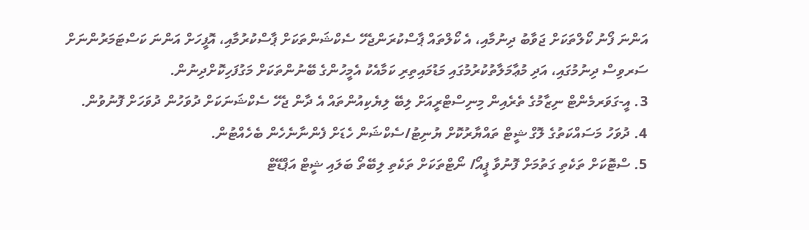އަންނަ ފޯނު ކޯލްތަކަށް ޖަވާބު ދިނުމާއި، އެ ކޯލްތައް ޕާސްކުރަންޖެހޭ ސެކްޝަންތަކަށް ޕާސްކުރުމާއި، އޮފީހަށް އަންނަ ކަސްޓަމަރުންނަށް ސަރވިސް ދިނުމުގައި، އަދި މުޢާމަލާތުކުރުމުގައި މަޑުމައިތިރި ކަމާއެކު އެމީހުންގެ ބޭނުންތަކަށް މަގުފަހިކޮށްދިނުން.
3. އީ-ގަވަރމެންޓް ނިޒާމުގެ ތެރެއިން މިނިސްޓްރީއަށް ލިބޭ ލިޔެކިއުންތައް އެ ދާން ޖެހޭ ސެކްޝަނަކަށް ދުވަހުން ދުވަހަށް ފޮނުވުން.
4. ދުވަހު މަސައްކަތުގެ ލޮގް ޝީޓް ތައްޔާރުކޮށް ޔުނިޓު/ސެކްޝަން ހެޑަށް ފެންނާނެހެން ބެހެއްޓުން.
5. ސްޓޮކަށް ތަކެތި ގަތުމަށް ފޮނުވާ ޕީއޯ/ ނޯޓްތަކަށް ތަކެތި ލިބޭތޯ ބަލައި ޝީޓް އަޕްޑޭޓް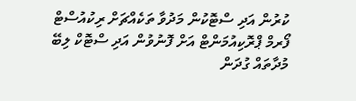ކުރުން އަދި ސްޓޮކުން މަދުވާ ތަކެއްޗަށް ރިކުއުސްޓް ފޯރމް ޕްރޮކިއުމަންޓް އަށް ފޮނުވުން އަދި ސްޓޮކް ލިބޭ މުދާތައް ގުދަން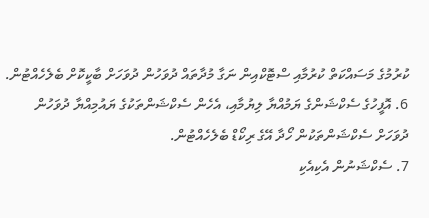ކުރުމުގެ މަސައްކަތް ކުރުމާއި ސްޓޮކްއިން ނަގާ މުދާތައް ދުވަހުން ދުވަހަށް ބާކީކޮށް ބެލެހެއްޓުން.
6. އޮފީހުގެ ސެކްޝަންގެ ޔަމުއްޔާ ލިޔުމާއި، އެހެން ސެކްޝަންތަކުގެ ޔައުމިއްޔާ ދުވަހުން ދުވަހަށް ސެކްޝަންތަކުން ހޯދާ އޭގެ ރިކޯޑް ބެލެހެއްޓުން.
7. ސެކްޝަނުން އެކިއެކި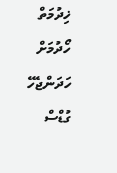ޚިދުމަތް ހޯދުމަށް ހަދަންޖެހޭ ގުޑްސް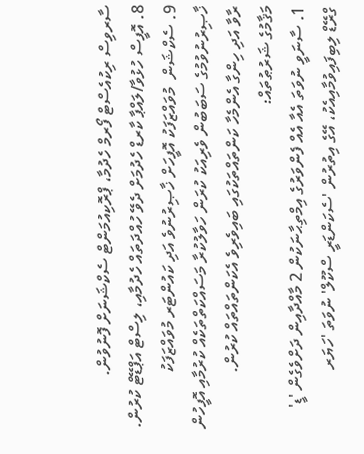ސާރވިސް ރިކުއެސްޓް ފޯރމް ހެދުމާ، ޕްރޮކިއުމަންޓް ސެކްޝަނަށް ފޮނުވުން.
8. އޮފީސް ހުޅުވާ/ލައްޕާ ކާރޑް ހެދުމަށް ދެވޭ ހުއްދަތައް ހެދުމާއި، ލިސްޓް އަޕްޑޭޓް ކުރުން.
9. ސެކްޝަން  މުވައްޒަފަކު އޮފީހަށް ޚާޞިރުނުވެ އަދި ކައުންޓަރ މުވައްޒަފަކު ޚާޞިރުނުވުމުގެ ސަބަބުން ވެރިއަކު ކުރަން ހަވާލުކުރާ މަސައްކަތްތަކެއް ކުރުމާއި އޮފީހުން ރާވާ އަދި ހިންގާ އެންމެހާ ކަންތައްތަކުގައި ބައިވެރިވެ އެކަންތައްތައް ކުރުން.
މަޤާމުގެ ޝަރުޠުތައް:
1. ސާނަވީ ނުވަތަ އެއާ އެއް ފެންވަރުގެ އިމްތިޙާނަކުން 2 މާއްދާއިން ދަށްވެގެން 'ޑީ' ގްރޭޑް ލިބިފައިވުމާއިއެކު، އޭގެ އިތުރުން 'ސެކަންޑަރީ ސްކޫލް' ނުވަތަ 'ހަޔަރ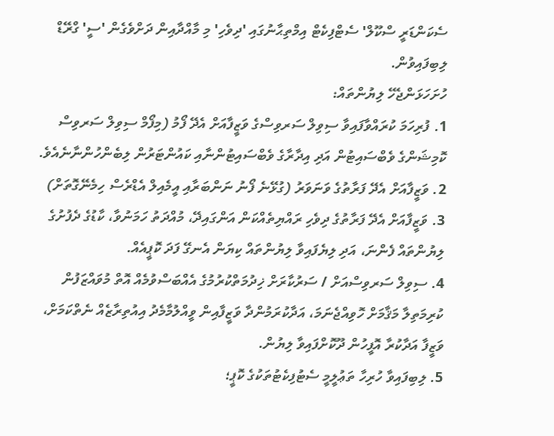ސެކަންޑަރީ ސްކޫލް' ސެޓްފިކެޓް އިމްތިޙާނުގައި 'ދިވެހި' މި މާއްދާއިން ދަށްވެގެން 'ސީ' ގްރޭޑް ލިބިފައިވުން.
ހުށަހަޅަންޖެހޭ ލިޔުންތައް:
1. ފުރިހަމަ ކުރައްވާފައިވާ ސިވިލް ސަރވިސްގެ ވަޒީފާއަށް އެދޭ ފޯމު (މިފޯމް ސިވިލް ސަރވިސް ކޮމިޝަންގެ ވެބްސައިޓުން އަދި އިދާރާގެ ވެބްސައިޓުންނާއި ކައުންޓަރުން ލިބެންހުންނާނެއެވެ.
2. ވަޒީފާއަށް އެދޭ ފަރާތުގެ ވަނަވަރު (ގުޅޭނެ ފޯނު ނަންބަރާއި އީމެއިލް އެޑްރެސް ހިމެނޭގޮތަށް)
3. ވަޒީފާއަށް އެދޭ ފަރާތުގެ ދިވެހި ރައްޔިތެއްކަން އަންގައިދޭ، މުއްދަތު ހަމަނުވާ، ކާޑުގެ ދެފުށުގެ ލިޔުންތައް ފެންނަ، އަދި ލިޔެފައިވާ ލިޔުންތައް ކިޔަން އެނގޭ ފަދަ ކޮޕީއެއް.
4. ސިވިލް ސަރވިސްއަށް / ސަރުކާރަށް ޚިދުމަތްކުރުމުގެ އެއްބަސްވުމެއް އޮތް މުވައްޒަފުން ކުރިމަތިލާ މަޤާމަށް ހޮވިއްޖެނަމަ، އަދާކުރަމުންދާ ވަޒީފާއިން ވީއްލުމާމެދު އިއުތިރާޒެއް ނެތްކަމަށް، ވަޒީފާ އަދާކުރާ އޮފީހުން ދޫކޮށްފައިވާ ލިޔުން.
5. ލިބިފައިވާ ހުރިހާ ތަޢުލީމީ ސެޓުފިކެޓުތަކުގެ ކޮޕީ؛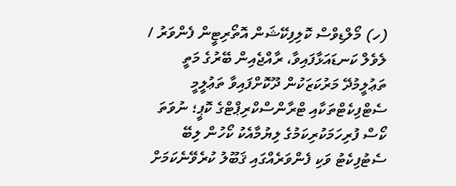(ހ) މޯލްޑިވްސް ކޮލިފިކޭޝަން އޮތޯރިޓީން ފެންވަރު / ލެވެލް ކަނޑައަޅާފައިވާ، ރާއްޖެއިން ބޭރުގެ މަތީ ތަޢުލީމުދޭ މަރުކަޒަކުން ދޫކޮށްފައިވާ ތަޢުލީމީ ސެޓްފިކެޓްތަކާއި ޓްރާންސްކްރިޕްޓްގެ ކޮޕީ؛ ނުވަތަ ކޯސް ފުރިހަމަކުރިކަމުގެ ލިޔުމާއެކު ކޯހުން ލިބޭ ސެޓުފިކެޓު ވަކި ފެންވަރެއްގައި ޤަބޫލު ކުރެވޭނެކަމަށް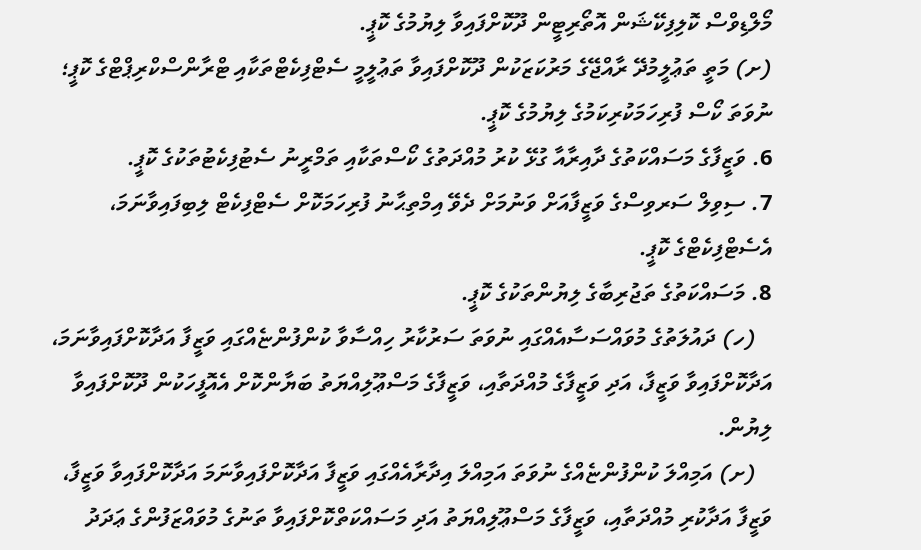މޯލްޑިވްސް ކޮލިފިކޭޝަން އޮތޯރިޓީން ދޫކޮށްފައިވާ ލިޔުމުގެ ކޮޕީ.
(ށ) މަތީ ތަޢުލީމުދޭ ރާއްޖޭގެ މަރުކަޒަކުން ދޫކޮށްފައިވާ ތަޢުލީމީ ސެޓްފިކެޓްތަކާއި ޓްރާންސްކްރިޕްޓްގެ ކޮޕީ؛ ނުވަތަ ކޯސް ފުރިހަމަކުރިކަމުގެ ލިޔުމުގެ ކޮޕީ.
6. ވަޒީފާގެ މަސައްކަތުގެ ދާއިރާއާ ގުޅޭ ކުރު މުއްދަތުގެ ކޯސްތަކާއި ތަމްރީނު ސެޓުފިކެޓުތަކުގެ ކޮޕީ.
7. ސިވިލް ސަރވިސްގެ ވަޒީފާއަށް ވަނުމަށް ދެވޭ އިމްތިޙާނު ފުރިހަމަކޮށް ސެޓްފިކެޓް ލިބިފައިވާނަމަ، އެސެޓްފިކެޓްގެ ކޮޕީ.
8. މަސައްކަތުގެ ތަޖުރިބާގެ ލިޔުންތަކުގެ ކޮޕީ.
   (ހ) ދައުލަތުގެ މުވައްސަސާއެއްގައި ނުވަތަ ސަރުކާރު ހިއްސާވާ ކުންފުންޏެއްގައި ވަޒީފާ އަދާކޮށްފައިވާނަމަ، އަދާކޮށްފައިވާ ވަޒީފާ، އަދި ވަޒީފާގެ މުއްދަތާއި، ވަޒީފާގެ މަސްޢޫލިއްޔަތު ބަޔާންކޮށް އެއޮފީހަކުން ދޫކޮށްފައިވާ ލިޔުން.
   (ށ) އަމިއްލަ ކުންފުންޏެއްގެ ނުވަތަ އަމިއްލަ އިދާރާއެއްގައި ވަޒީފާ އަދާކޮށްފައިވާނަމަ އަދާކޮށްފައިވާ ވަޒީފާ، ވަޒީފާ އަދާކުރި މުއްދަތާއި، ވަޒީފާގެ މަސްޢޫލިއްޔަތު އަދި މަސައްކަތްކޮށްފައިވާ ތަނުގެ މުވައްޒަފުންގެ ޢަދަދު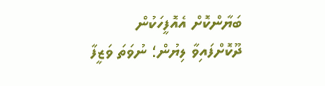ބަޔާންކޮށް އެއޮފީހަކުން ދޫކޮށްފައިވާ ލިޔުން؛ ނުވަތަ ވަޒީފާ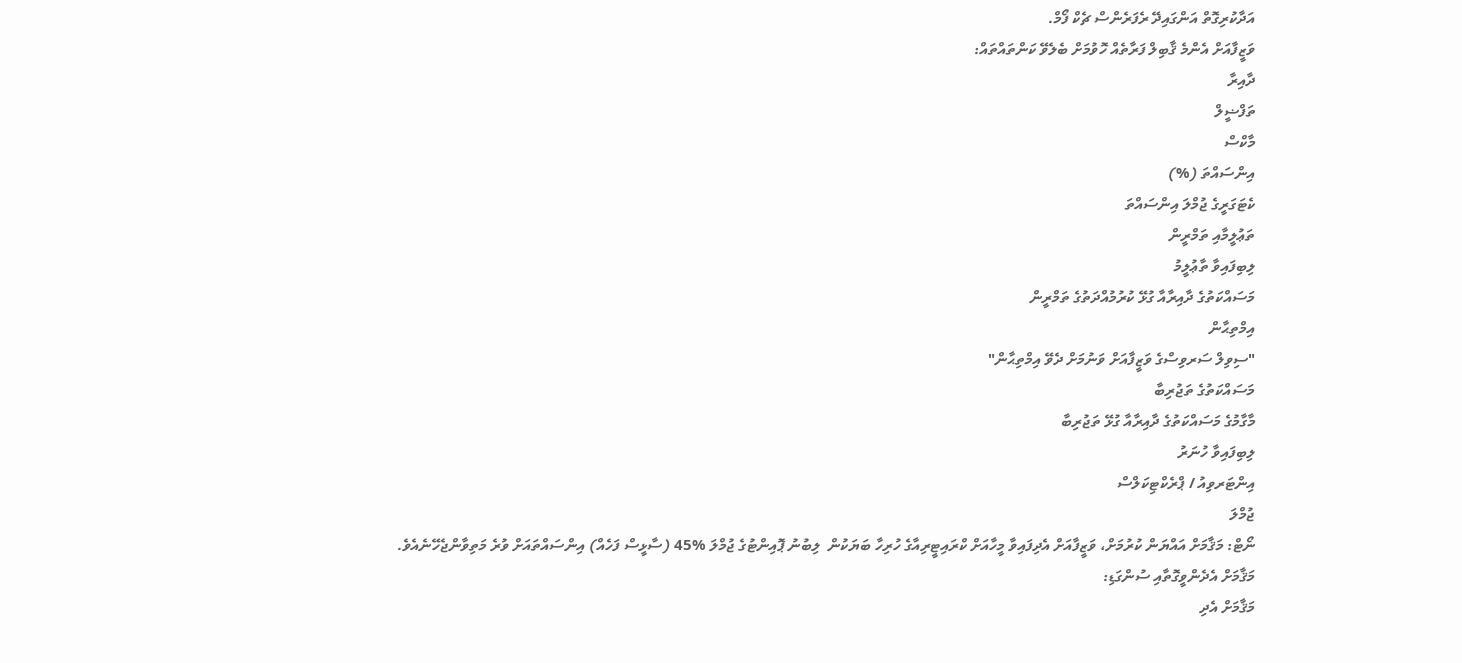އަދާކުރިގޮތް އަންގައިދޭ ރެފަރެންސް ޗެކް ފޯމް.
ވަޒީފާއަށް އެންމެ ޤާބިލް ފަރާތެއް ހޮވުމަށް ބެލެވޭ ކަންތައްތައް:
ދާއިރާ
ތަފްޟީލް
މާކްސް
އިންސައްތަ (%)
ކެޓަގަރީގެ ޖުމްލަ އިންސައްތަ
ތަޢުލީމާއި ތަމްރީން
ލިބިފައިވާ ތާޢުލީމު
މަސައްކަތުގެ ދާއިރާއާ ގުޅޭ ކުރުމުއްދަތުގެ ތަމްރީން
އިމްތިޙާން
"ސިވިލް ސަރވިސްގެ ވަޒީފާއަށް ވަނުމަށް ދެވޭ އިމްތިޙާން"
މަސައްކަތުގެ ތަޖުރިބާ
މާގާމުގެ މަސައްކަތުގެ ދާއިރާއާ ގުޅޭ ތަޖުރިބާ
ލިބިފައިވާ ހުނަރު
އިންޓަރވިއު / ޕްރެކްޓިކަލްސް
ޖުމްލަ
ނޯޓް: މަޤާމަށް އައްޔަން ކުރުމަށް، ވަޒީފާއަށް އެދިފައިވާ މީހާއަށް ކްރައިޓީރިއާގެ ހުރިހާ ބަޔަކުން  ލިބުނު ޕޮއިންޓުގެ ޖުމްލަ %45 (ސާޅީސް ފަހެއް) އިންސައްތައަށް ވުރެ މަތިވާންޖެހޭނެއެވެ.
މަޤާމަށް އެދެންވީގޮތާއި ސުންގަޑި:
މަޤާމަށް އެދި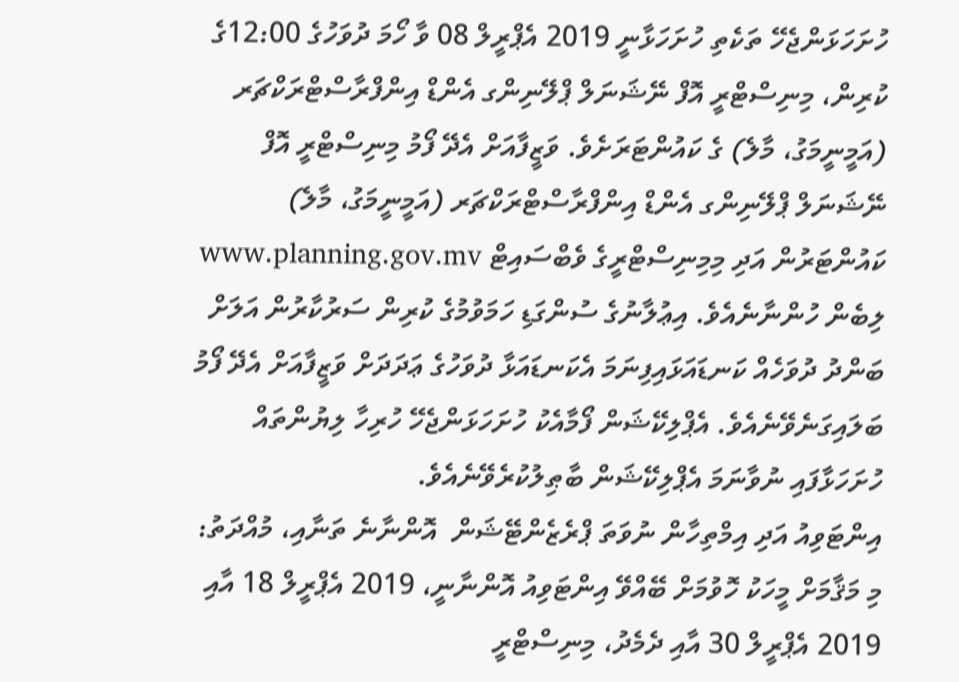ހުށަހަޅަންޖެހޭ ތަކެތި ހުށަހަޅާނީ 2019 އެޕްރީލް 08 ވާ ހޯމަ ދުވަހުގެ 12:00ގެ ކުރިން، މިނިސްޓްރީ އޮފް ނޭޝަނަލް ޕްލޭނިންގ އެންޑް އިންފްރާސްޓްރަކްޗަރ (އަމީނީމަގު، މާލެ) ގެ ކައުންޓަރަށެވެ. ވަޒީފާއަށް އެދޭ ފޯމު މިނިސްޓްރީ އޮފް ނޭޝަނަލް ޕްލޭނިންގ އެންޑް އިންފްރާސްޓްރަކްޗަރ (އަމީނީމަގު، މާލެ) ކައުންޓަރުން އަދި މިމިނިސްޓްރީގެ ވެބްސައިޓް www.planning.gov.mv ލިބެން ހުންނާނެއެވެ. އިޢުލާނުގެ ސުންގަޑި ހަމަވުމުގެ ކުރިން ސަރުކާރުން އަލަށް ބަންދު ދުވަހެއް ކަނޑައަޅައިފިނަމަ އެކަނޑައަޅާ ދުވަހުގެ ޢަދަދަށް ވަޒީފާއަށް އެދޭ ފޯމު ބަލައިގަނެވޭނެއެވެ. އެޕްލިކޭޝަން ފޯމާއެކު ހުށަހަޅަންޖެހޭ ހުރިހާ ލިޔުންތައް ހުށަހަޅާފައި ނުވާނަމަ އެޕްލިކޭޝަން ބާޠިލުކުރެވޭނެއެވެ.
އިންޓަވިއު އަދި އިމްތިހާން ނުވަތަ ޕްރެޒެންޓޭޝަން  އޮންނާނެ ތަނާއި، މުއްދަތު:
މި މަޤާމަށް މީހަކު ހޮވުމަށް ބޭއްވޭ އިންޓަވިއު އޮންނާނީ، 2019 އެޕްރީލް 18 އާއި 2019 އެޕްރީލް 30 އާއި ދެމެދު، މިނިސްޓްރީ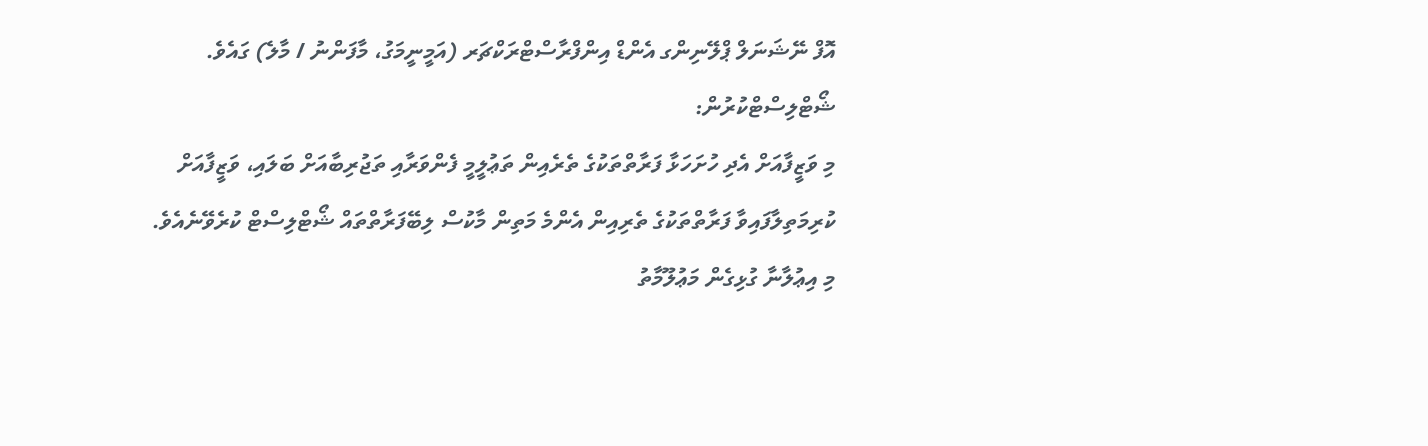އޮފް ނޭޝަނަލް ޕްލޭނިންގ އެންޑް އިންފްރާސްޓްރަކްޗަރ (އަމީނީމަގު، މާފަންނު / މާލެ) ގައެވެ.
ޝޯޓްލިސްޓްކުރުން:
މި ވަޒީފާއަށް އެދި ހުށަހަޅާ ފަރާތްތަކުގެ ތެރެއިން ތަޢުލީމީ ފެންވަރާއި ތަޖުރިބާއަށް ބަލައި، ވަޒީފާއަށް ކުރިމަތިލާފައިވާ ފަރާތްތަކުގެ ތެރިއިން އެންމެ މަތިން މާކުސް ލިބޭފަރާތްތައް ޝޯޓްލިސްޓް ކުރެވޭނެއެވެ.
މި އިޢުލާނާ ގުޅިގެން މަޢުލޫމާތު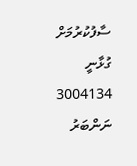ސާފުކުރުމަށް ގުޅާނީ 3004134 ނަންބަރު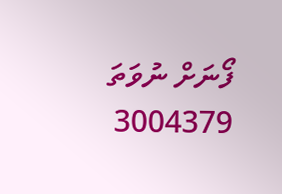ފޯނަށް ނުވަތަ 3004379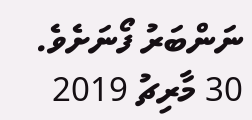ނަންބަރު ފޯނަށެވެ.
30 މާރިޗު 2019